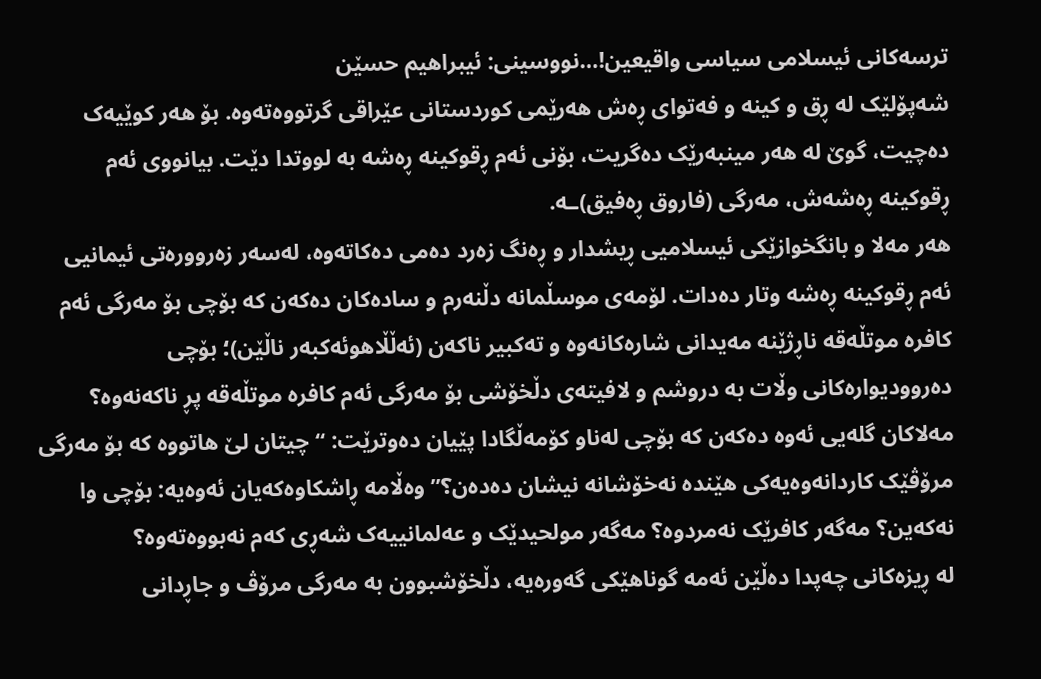ترسەکانی ئیسلامی سیاسی واقیعین!…نووسینی: ئیبراهیم حسێن
شەپۆلێک لە ڕق و کینە و فەتوای ڕەش هەرێمی کوردستانی عێراقی گرتووەتەوە. بۆ هەر کوێیەک دەچیت، گوێ لە هەر مینبەرێک دەگریت، بۆنی ئەم ڕقوکینە ڕەشە بە لووتدا دێت. بیانووی ئەم ڕقوکینە ڕەشەش، مەرگی (فاروق ڕەفیق)ـە.
هەر مەلا و بانگخوازێکی ئیسلامیی ڕیشدار و ڕەنگ زەرد دەمی دەکاتەوە، لەسەر زەروورەتی ئیمانیی ئەم ڕقوکینە ڕەشە وتار دەدات. لۆمەی موسڵمانە دڵنەرم و سادەکان دەکەن کە بۆچی بۆ مەرگی ئەم کافرە موتڵەقە ناڕژێنە مەیدانی شارەکانەوە و تەکبیر ناکەن (ئەڵڵاهوئەكبەر ناڵێن)؛ بۆچی دەروودیوارەکانی وڵات بە دروشم و لافیتەی دڵخۆشی بۆ مەرگی ئەم کافرە موتڵەقە پڕ ناکەنەوە؟ مەلاکان گلەیی ئەوە دەکەن کە بۆچی لەناو کۆمەڵگادا پێیان دەوترێت: “چیتان لێ هاتووە کە بۆ مەرگی مرۆڤێک کاردانەوەیەکی هێندە نەخۆشانە نیشان دەدەن؟” وەڵامە ڕاشکاوەکەیان ئەوەیە: بۆچی وا نەکەین؟ مەگەر کافرێک نەمردوە؟ مەگەر مولحیدێک و عەلمانییەک شەڕی کەم نەبووەتەوە؟
لە ڕیزەکانی چەپدا دەڵێن ئەمە گوناهێکی گەورەیە، دڵخۆشبوون بە مەرگی مرۆڤ و جاڕدانی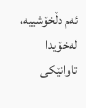ئەم دڵخۆشییە، لەخۆیدا تاوانێکی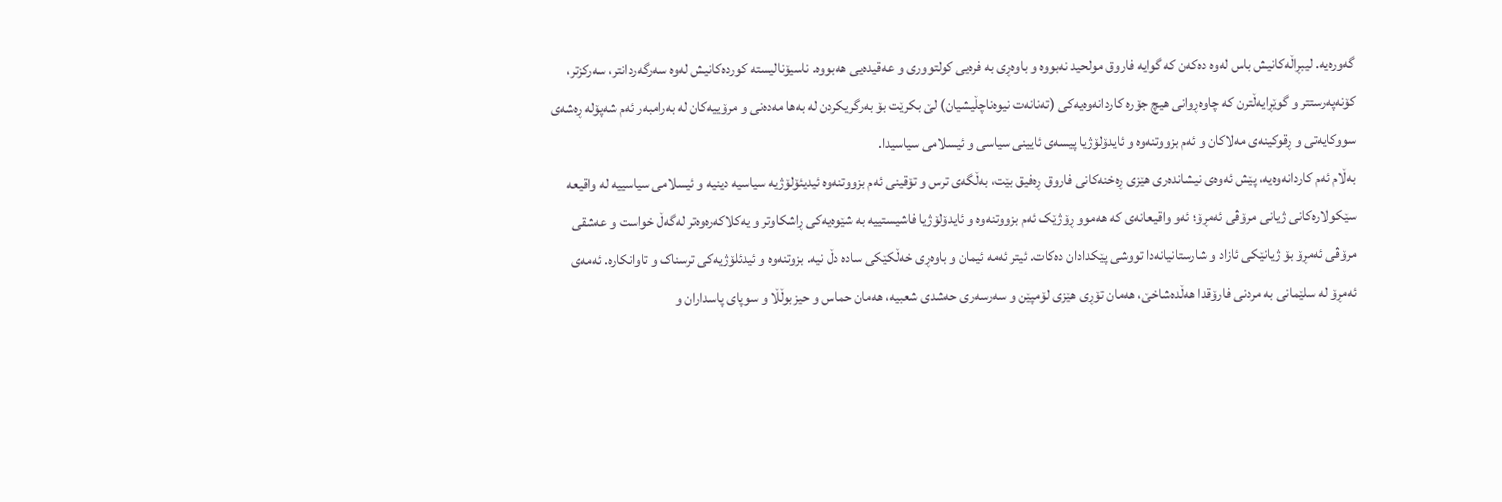گەورەیە. لیبڕاڵەکانیش باس لەوە دەکەن کە گوایە فاروق مولحید نەبووە و باوەڕی بە فرەیی کولتووری و عەقیدەیی هەبووە. ناسیۆنالیستە کوردەکانیش لەوە سەرگەردانتر، سەرکزتر، کۆنەپەرستتر و گوێڕایەڵترن کە چاوەڕوانی هیچ جۆرە کاردانەوەیەکی (تەنانەت نیوەناچڵیشیان) لێ بکرێت بۆ بەرگریکردن لە بەها مەدەنی و مرۆییەکان لە بەرامبەر ئەم شەپۆلە ڕەشەی سووکایەتی و ڕقوکینەی مەلاکان و ئەم بزووتنەوە و ئایدۆلۆژیا پیسەی ئایینی سیاسی و ئیسلامی سیاسیدا.
بەڵام ئەم کاردانەوەیە، پێش ئەوەی نیشاندەری هێزی ڕەخنەکانی فاروق ڕەفیق بێت، بەڵگەی ترس و تۆقینی ئەم بزووتنەوە ئیدیئۆلۆژیە سیاسیە دینیە و ئیسلامی سیاسییە لە واقیعە سێکولارەکانی ژیانی مرۆڤی ئەمڕۆ؛ ئەو واقیعانەی کە هەموو ڕۆژێک ئەم بزووتنەوە و ئایدۆلۆژیا فاشیستییە بە شێوەیەکی ڕاشکاوتر و یەکلاکەرەوەتر لەگەڵ خواست و عەشقی مرۆڤی ئەمڕۆ بۆ ژیانێکی ئازاد و شارستانیانەدا تووشی پێکدادان دەکات. ئیتر ئەمە ئیمان و باوەڕی خەڵکێکی سادە دڵ نیە. بزوتنەوە و ئیدئلۆژیەکی ترسناک و تاوانکارە. ئەمەی ئەمڕۆ لە سلێمانی بە مردنی فارۆقدا هەڵدەشاخێ، هەمان تۆڕی هێزی لۆمپێن و سەرسەری حەشدی شعبیە، هەمان حماس و حیزبوڵڵا و سوپای پاسداران و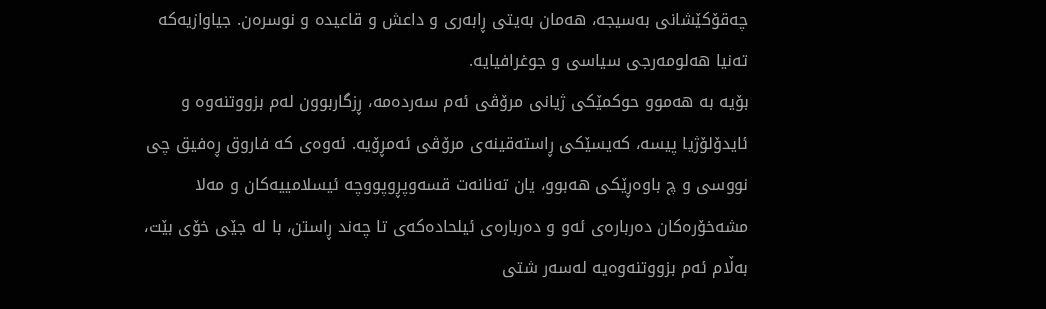چەقۆکێشانی بەسیجە، هەمان بەیتی ڕابەری و داعش و قاعیدە و نوسرەن. جیاوازیەکە تەنیا هەلومەرجی سیاسی و جوغرافیایە.
بۆیە بە هەموو حوکمێکی ژیانی مرۆڤی ئەم سەردەمە، ڕزگاربوون لەم بزووتنەوە و ئایدۆلۆژیا پیسە، کەیسێکی ڕاستەقینەی مرۆڤی ئەمڕۆیە. ئەوەی کە فاروق ڕەفیق چی نووسی و چ باوەڕێکی هەبوو، یان تەنانەت قسەوپڕوپووچە ئیسلامییەکان و مەلا مشەخۆرەکان دەربارەی ئەو و دەربارەی ئیلحادەکەی تا چەند ڕاستن، با لە جێی خۆی بێت، بەڵام ئەم بزووتنەوەیە لەسەر شتی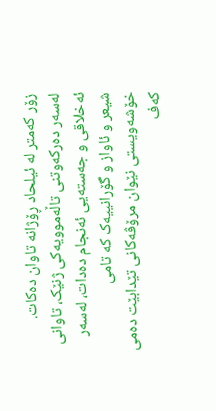زۆر کەمتر لە ئیلحاد ڕۆژانە تاوان دەکات. لەسەر دەرکەوتنی تاڵەموویەکی ژنێک، تاوانی ئەخلاقی و جەستەیی ئەنجام دەدات، لەسەر شیعر و ئاواز و گۆرانییەک کە تامی خۆشەویستی نێوان مرۆڤەکانی تێدابێت دەمی کەف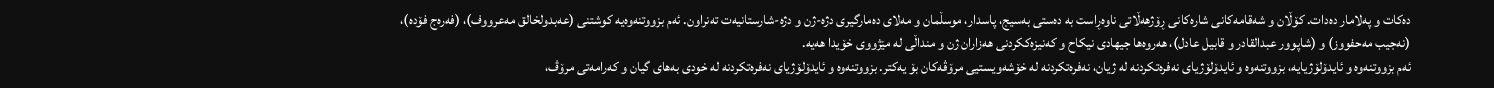دەکات و پەلامار دەدات. کۆڵان و شەقامەکانی شارەکانی ڕۆژهەڵاتی ناوەڕاست بە دەستی بەسیج، پاسدار، موسڵمان و مەلای دەمارگیری دژە-ژن و دژە-شارستانیەت تەنراون. ئەم بزووتنەوەیە کوشتنی (عەبدولخالق مەعرووف)، (فەرەج فۆدە)، (نەجیب مەحفووز) و (شاپوور عبدالقادر و قابیل عادل)، هەروەها جیهادی نیكاح و کەنیزەککردنی هەزاران ژن و منداڵی لە مێژووی خۆیدا هەیە.
ئەم بزووتنەوە و ئایدۆلۆژیایە، بزووتنەوە و ئایدۆلۆژیای نەفرەتکردنە لە ژیان، نەفرەتکردنە لە خۆشەویستیی مرۆڤەکان بۆ یەکتر. بزووتنەوە و ئایدۆلۆژیای نەفرەتکردنە لە خودی بەهای گیان و کەرامەتی مرۆڤ،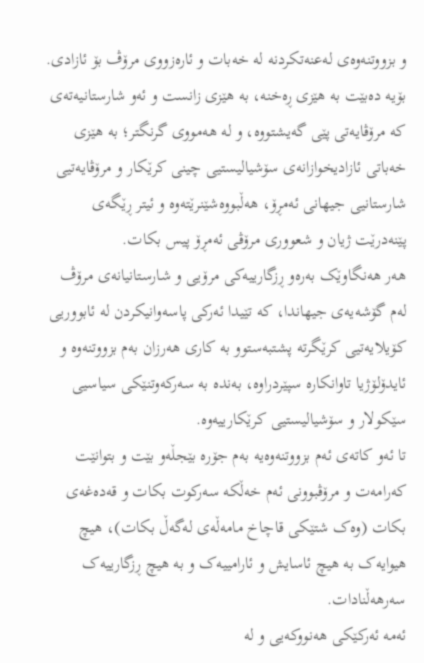و بزووتنەوەی لەعنەتکردنە لە خەبات و ئارەزووی مرۆڤ بۆ ئازادی. بۆیە دەبێت بە هێزی ڕەخنە، بە هێزی زانست و ئەو شارستانیەتەی کە مرۆڤایەتی پێی گەیشتووە، و لە هەمووی گرنگتر؛ بە هێزی خەباتی ئازادیخوازانەی سۆشیالیستیی چینی کرێکار و مرۆڤایەتیی شارستانیی جیهانی ئەمڕۆ، هەڵبووەشێنرێتەوە و ئیتر ڕێگەی پێنەدرێت ژیان و شعووری مرۆڤی ئەمڕۆ پیس بکات.
هەر هەنگاوێک بەرەو ڕزگارییەکی مرۆیی و شارستانیانەی مرۆڤ لەم گۆشەیەی جیهاندا، کە تێیدا ئەرکی پاسەوانیکردن لە ئابووریی کۆیلایەتیی کرێگرتە پشتبەستوو بە کاری هەرزان بەم بزووتنەوە و ئایدۆلۆژیا تاوانکارە سپێردراوە، بەندە بە سەرکەوتنێکی سیاسیی سێکولار و سۆشیالیستیی کرێکارییەوە.
تا ئەو کاتەی ئەم بزووتنەوەیە بەم جۆرە بێجڵەو بێت و بتوانێت کەرامەت و مرۆڤبوونی ئەم خەڵکە سەرکوت بکات و قەدەغەی بکات (وەک شتێکی قاچاخ مامەڵەی لەگەڵ بکات)، هیچ هیوایەک بە هیچ ئاسایش و ئارامییەک و بە هیچ ڕزگارییەک سەرهەڵنادات.
ئەمە ئەرکێکی هەنووکەیی و لە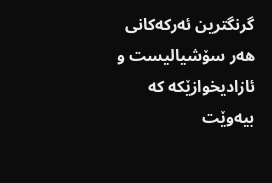گرنگترین ئەرکەکانی هەر سۆشیالیست و ئازادیخوازێکە کە بیەوێت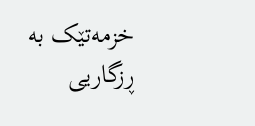خزمەتێک بە ڕزگاریی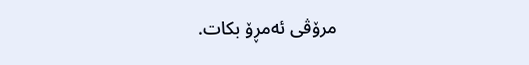مرۆڤی ئەمڕۆ بکات.